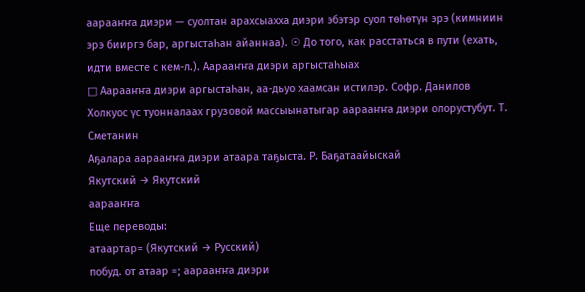аарааҥҥа диэри — суолтан арахсыахха диэри эбэтэр суол төһөтүн эрэ (кимниин эрэ бииргэ бар, аргыстаһан айаннаа). ☉ До того, как расстаться в пути (ехать, идти вместе с кем-л.). Аарааҥҥа диэри аргыстаһыах
□ Аарааҥҥа диэри аргыстаһан, аа-дьуо хаамсан истилэр. Софр. Данилов
Холкуос үс туонналаах грузовой массыынатыгар аарааҥҥа диэри олорустубут. Т. Сметанин
Аҕалара аарааҥҥа диэри атаара таҕыста. Р. Баҕатаайыскай
Якутский → Якутский
аарааҥҥа
Еще переводы:
атаартар= (Якутский → Русский)
побуд. от атаар =; аарааҥҥа диэри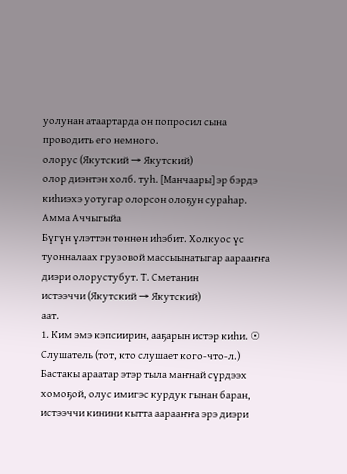уолунан атаартарда он попросил сына проводить его немного.
олорус (Якутский → Якутский)
олор диэнтэн холб. туһ. [Манчаары] эр бэрдэ киһиэхэ уотугар олорсон олоҕун сураһар. Амма Аччыгыйа
Бүгүн үлэттэн төннөн иһэбит. Холкуос үс туонналаах грузовой массыынатыгар аарааҥҥа диэри олорустубут. Т. Сметанин
истээччи (Якутский → Якутский)
аат.
1. Ким эмэ кэпсиирин, ааҕарын истэр киһи. ☉ Слушатель (тот, кто слушает кого-что-л.)
Бастакы араатар этэр тыла маҥнай сүрдээх хомоҕой, олус имигэс курдук гынан баран, истээччи кинини кытта аарааҥҥа эрэ диэри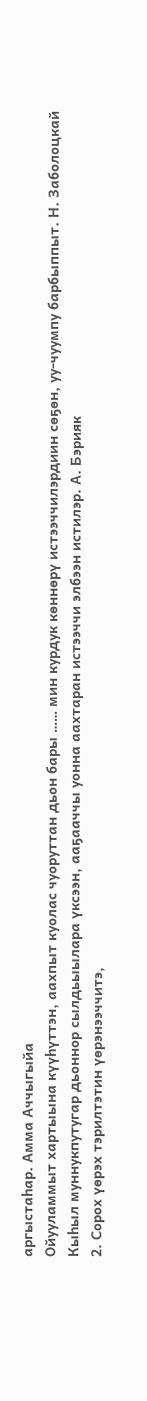аргыстаһар. Амма Аччыгыйа
Ойууламмыт хартыына күүһүттэн, аахпыт куолас чуоруттан дьон бары …… мин курдук көннөрү истээччилэрдиин сөҕөн, уу-чуумпу барбыппыт. Н. Заболоцкай
Кыһыл муннукпутугар дьоннор сылдьыылара үксээн, ааҕааччы уонна аахтаран истээччи элбээн истилэр. А. Бэрияк
2. Сорох үөрэх тэрилтэтин үөрэнээччитэ,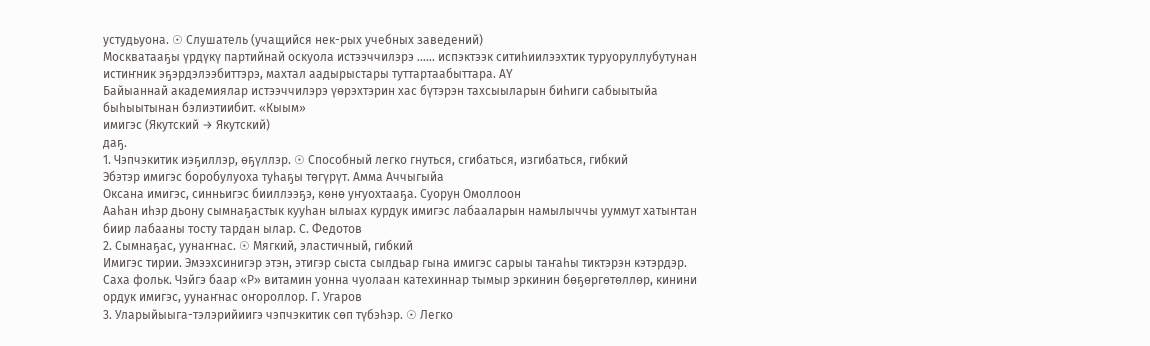устудьуона. ☉ Слушатель (учащийся нек-рых учебных заведений)
Москватааҕы үрдүкү партийнай оскуола истээччилэрэ …… испэктээк ситиһиилээхтик туруоруллубутунан истиҥник эҕэрдэлээбиттэрэ, махтал аадырыстары туттартаабыттара. АҮ
Байыаннай академиялар истээччилэрэ үөрэхтэрин хас бүтэрэн тахсыыларын биһиги сабыытыйа быһыытынан бэлиэтиибит. «Кыым»
имигэс (Якутский → Якутский)
даҕ.
1. Чэпчэкитик иэҕиллэр, өҕүллэр. ☉ Способный легко гнуться, сгибаться, изгибаться, гибкий
Эбэтэр имигэс боробулуоха туһаҕы төгүрүт. Амма Аччыгыйа
Оксана имигэс, синньигэс бииллээҕэ, көнө уҥуохтааҕа. Суорун Омоллоон
Ааһан иһэр дьону сымнаҕастык кууһан ылыах курдук имигэс лабааларын намылыччы ууммут хатыҥтан биир лабааны тосту тардан ылар. С. Федотов
2. Сымнаҕас, уунаҥнас. ☉ Мягкий, эластичный, гибкий
Имигэс тирии. Эмээхсинигэр этэн, этигэр сыста сылдьар гына имигэс сарыы таҥаһы тиктэрэн кэтэрдэр. Саха фольк. Чэйгэ баар «Р» витамин уонна чуолаан катехиннар тымыр эркинин бөҕөргөтөллөр, кинини ордук имигэс, уунаҥнас оҥороллор. Г. Угаров
3. Уларыйыыга-тэлэрийиигэ чэпчэкитик сөп түбэһэр. ☉ Легко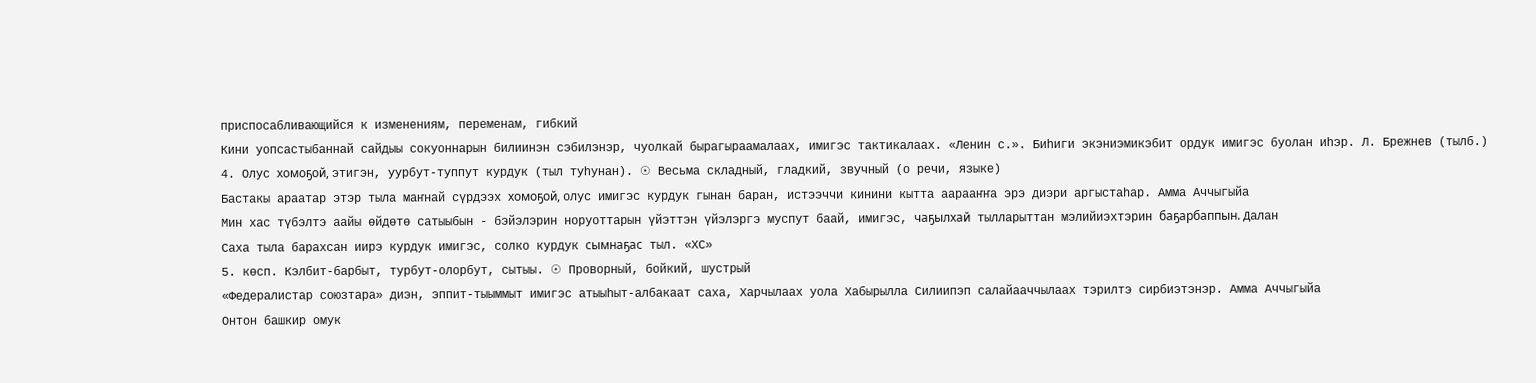приспосабливающийся к изменениям, переменам, гибкий
Кини уопсастыбаннай сайдыы сокуоннарын билиинэн сэбилэнэр, чуолкай бырагыраамалаах, имигэс тактикалаах. «Ленин с.». Биһиги экэниэмикэбит ордук имигэс буолан иһэр. Л. Брежнев (тылб.)
4. Олус хомоҕой, этигэн, уурбут-туппут курдук (тыл туһунан). ☉ Весьма складный, гладкий, звучный (о речи, языке)
Бастакы араатар этэр тыла маҥнай сүрдээх хомоҕой, олус имигэс курдук гынан баран, истээччи кинини кытта аарааҥҥа эрэ диэри аргыстаһар. Амма Аччыгыйа
Мин хас түбэлтэ аайы өйдөтө сатыыбын - бэйэлэрин норуоттарын үйэттэн үйэлэргэ муспут баай, имигэс, чаҕылхай тылларыттан мэлийиэхтэрин баҕарбаппын. Далан
Саха тыла барахсан иирэ курдук имигэс, солко курдук сымнаҕас тыл. «ХС»
5. көсп. Кэлбит-барбыт, турбут-олорбут, сытыы. ☉ Проворный, бойкий, шустрый
«Федералистар союзтара» диэн, эппит-тыыммыт имигэс атыыһыт-албакаат саха, Харчылаах уола Хабырылла Силиипэп салайааччылаах тэрилтэ сирбиэтэнэр. Амма Аччыгыйа
Онтон башкир омук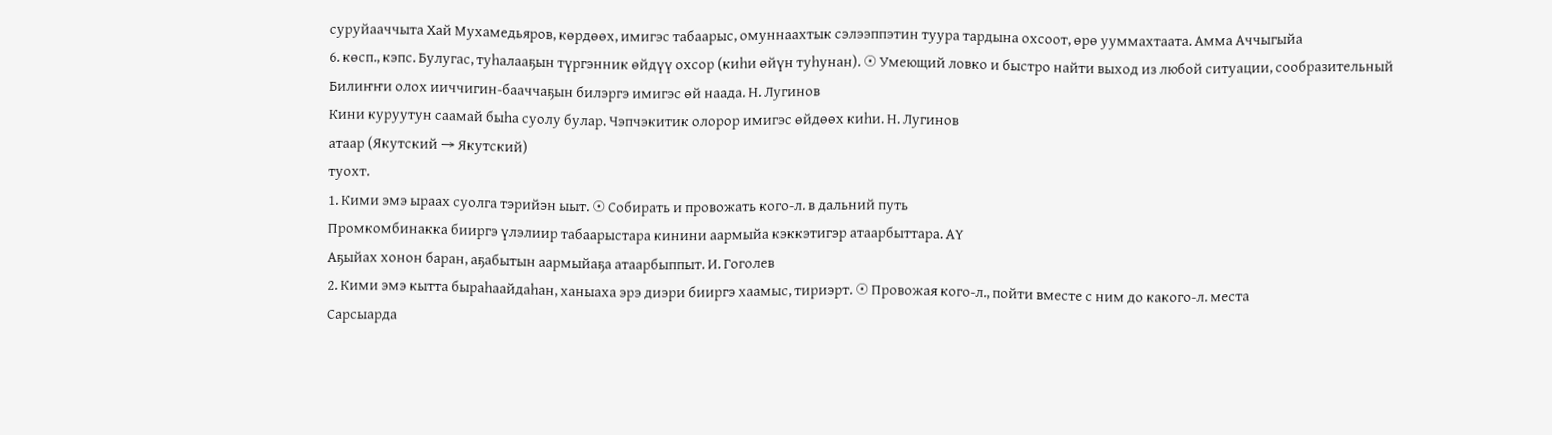суруйааччыта Хай Мухамедьяров, көрдөөх, имигэс табаарыс, омуннаахтык сэлээппэтин туура тардына охсоот, өрө ууммахтаата. Амма Аччыгыйа
6. көсп., кэпс. Булугас, туһалааҕын түргэнник өйдүү охсор (киһи өйүн туһунан). ☉ Умеющий ловко и быстро найти выход из любой ситуации, сообразительный
Билиҥҥи олох ииччигин-бааччаҕын билэргэ имигэс өй наада. Н. Лугинов
Кини куруутун саамай быһа суолу булар. Чэпчэкитик олорор имигэс өйдөөх киһи. Н. Лугинов
атаар (Якутский → Якутский)
туохт.
1. Кими эмэ ыраах суолга тэрийэн ыыт. ☉ Собирать и провожать кого-л. в дальний путь
Промкомбинакка бииргэ үлэлиир табаарыстара кинини аармыйа кэккэтигэр атаарбыттара. АҮ
Аҕыйах хонон баран, аҕабытын аармыйаҕа атаарбыппыт. И. Гоголев
2. Кими эмэ кытта быраһаайдаһан, ханыаха эрэ диэри бииргэ хаамыс, тириэрт. ☉ Провожая кого-л., пойти вместе с ним до какого-л. места
Сарсыарда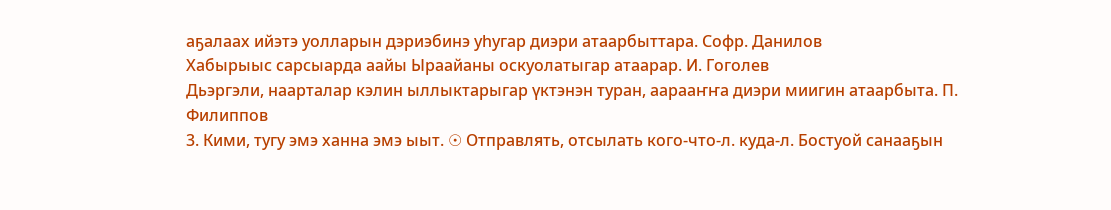аҕалаах ийэтэ уолларын дэриэбинэ уһугар диэри атаарбыттара. Софр. Данилов
Хабырыыс сарсыарда аайы Ыраайаны оскуолатыгар атаарар. И. Гоголев
Дьэргэли, наарталар кэлин ыллыктарыгар үктэнэн туран, аарааҥҥа диэри миигин атаарбыта. П. Филиппов
3. Кими, тугу эмэ ханна эмэ ыыт. ☉ Отправлять, отсылать кого-что-л. куда-л. Бостуой санааҕын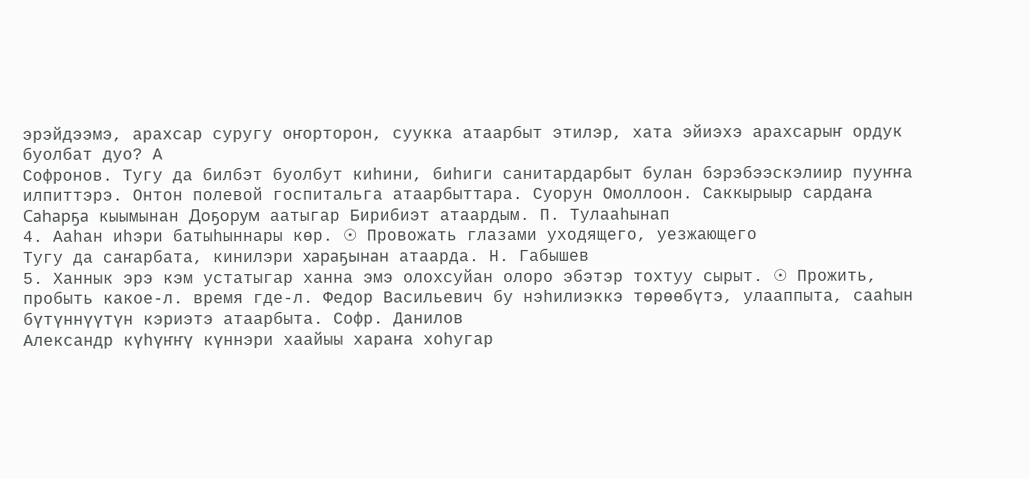эрэйдээмэ, арахсар суругу оҥорторон, суукка атаарбыт этилэр, хата эйиэхэ арахсарыҥ ордук буолбат дуо? А
Софронов. Тугу да билбэт буолбут киһини, биһиги санитардарбыт булан бэрэбээскэлиир пууҥҥа илпиттэрэ. Онтон полевой госпитальга атаарбыттара. Суорун Омоллоон. Саккырыыр сардаҥа Саһарҕа кыымынан Доҕорум аатыгар Бирибиэт атаардым. П. Тулааһынап
4. Ааһан иһэри батыһыннары көр. ☉ Провожать глазами уходящего, уезжающего
Тугу да саҥарбата, кинилэри хараҕынан атаарда. Н. Габышев
5. Ханнык эрэ кэм устатыгар ханна эмэ олохсуйан олоро эбэтэр тохтуу сырыт. ☉ Прожить, пробыть какое-л. время где-л. Федор Васильевич бу нэһилиэккэ төрөөбүтэ, улааппыта, сааһын бүтүннүүтүн кэриэтэ атаарбыта. Софр. Данилов
Александр күһүҥҥү күннэри хаайыы хараҥа хоһугар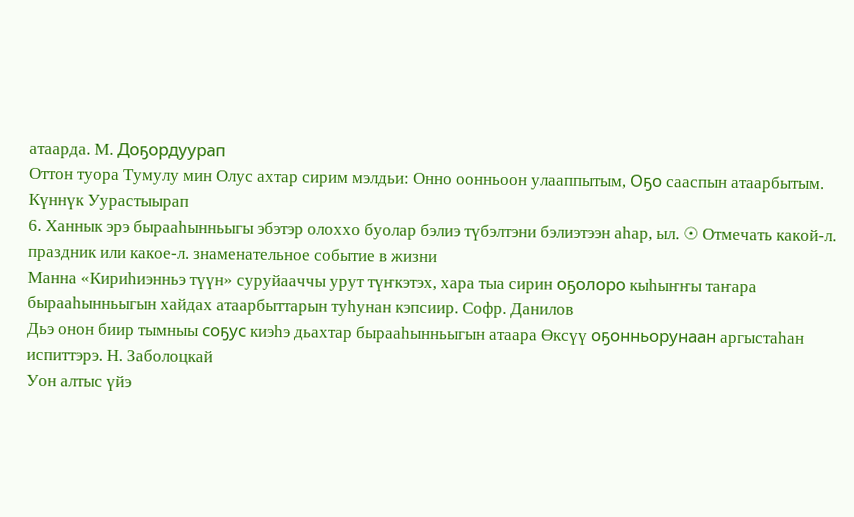атаарда. М. Доҕордуурап
Оттон туора Тумулу мин Олус ахтар сирим мэлдьи: Онно оонньоон улааппытым, Оҕо сааспын атаарбытым. Күннүк Уурастыырап
6. Ханнык эрэ бырааһынньыгы эбэтэр олоххо буолар бэлиэ түбэлтэни бэлиэтээн аһар, ыл. ☉ Отмечать какой-л. праздник или какое-л. знаменательное событие в жизни
Манна «Кириһиэнньэ түүн» суруйааччы урут түҥкэтэх, хара тыа сирин оҕолоро кыһыҥҥы таҥара бырааһынньыгын хайдах атаарбыттарын туһунан кэпсиир. Софр. Данилов
Дьэ онон биир тымныы соҕус киэһэ дьахтар бырааһынньыгын атаара Өксүү оҕонньорунаан аргыстаһан испиттэрэ. Н. Заболоцкай
Уон алтыс үйэ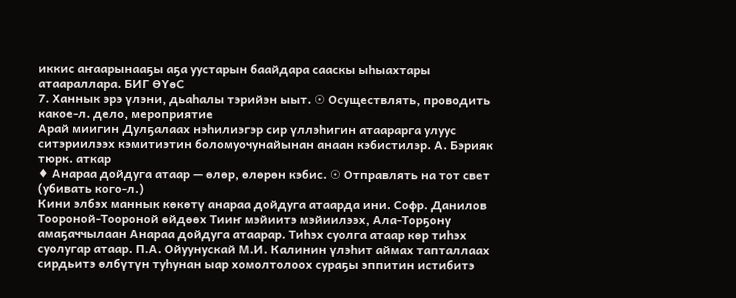иккис аҥаарынааҕы аҕа уустарын баайдара сааскы ыһыахтары атаараллара. БИГ ӨҮөС
7. Ханнык эрэ үлэни, дьаһалы тэрийэн ыыт. ☉ Осуществлять, проводить какое-л. дело, мероприятие
Арай миигин Дулҕалаах нэһилиэгэр сир үллэһигин атаарарга улуус ситэриилээх кэмитиэтин боломуочунайынан анаан кэбистилэр. А. Бэрияк
тюрк. аткар
♦ Анараа дойдуга атаар — өлөр, өлөрөн кэбис. ☉ Отправлять на тот свет (убивать кого-л.)
Кини элбэх маннык көкөтү анараа дойдуга атаарда ини. Софр. Данилов
Тоороной-Тоороной өйдөөх Тииҥ мэйиитэ мэйиилээх, Ала-Торҕону амаҕаччылаан Анараа дойдуга атаарар. Тиһэх суолга атаар көр тиһэх суолугар атаар. П.А. Ойуунускай М.И. Калинин үлэһит аймах тапталлаах сирдьитэ өлбүтүн туһунан ыар хомолтолоох сураҕы эппитин истибитэ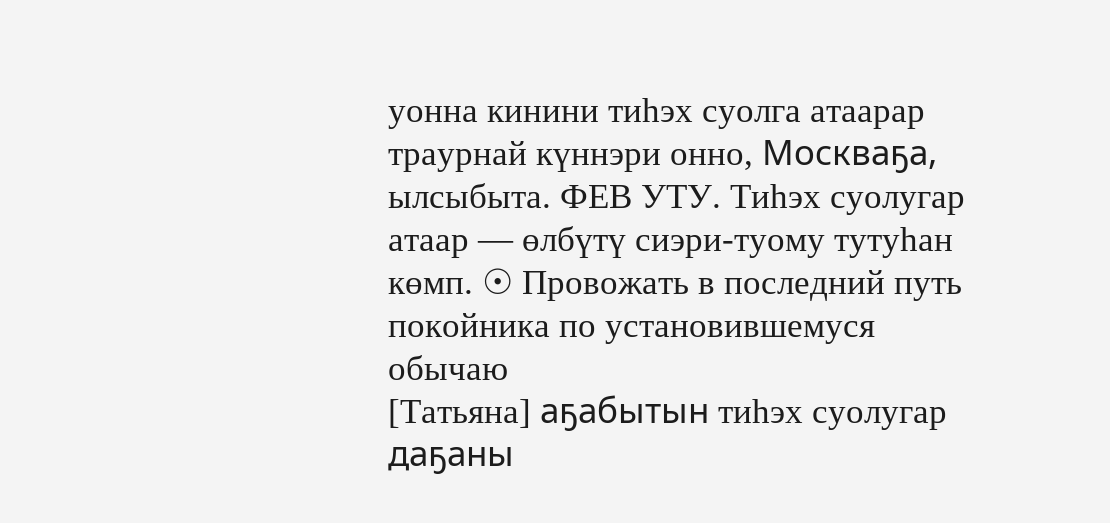уонна кинини тиһэх суолга атаарар траурнай күннэри онно, Москваҕа, ылсыбыта. ФЕВ УТУ. Тиһэх суолугар атаар — өлбүтү сиэри-туому тутуһан көмп. ☉ Провожать в последний путь покойника по установившемуся обычаю
[Татьяна] аҕабытын тиһэх суолугар даҕаны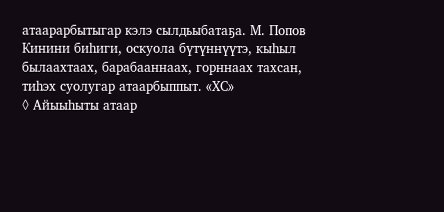атаарарбытыгар кэлэ сылдьыбатаҕа. М. Попов
Кинини биһиги, оскуола бүтүннүүтэ, кыһыл былаахтаах, барабааннаах, горннаах тахсан, тиһэх суолугар атаарбыппыт. «ХС»
◊ Айыыһыты атаар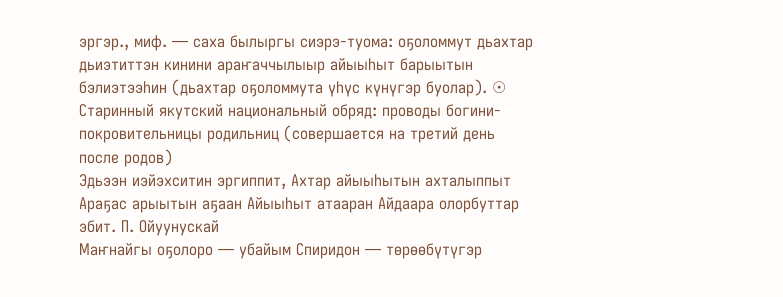эргэр., миф. — саха былыргы сиэрэ-туома: оҕоломмут дьахтар дьиэтиттэн кинини араҥаччылыыр айыыһыт барыытын бэлиэтээһин (дьахтар оҕоломмута үһүс күнүгэр буолар). ☉ Старинный якутский национальный обряд: проводы богини-покровительницы родильниц (совершается на третий день после родов)
Эдьээн иэйэхситин эргиппит, Ахтар айыыһытын ахталыппыт Араҕас арыытын аҕаан Айыыһыт атааран Айдаара олорбуттар эбит. П. Ойуунускай
Маҥнайгы оҕолоро — убайым Спиридон — төрөөбүтүгэр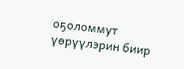оҕоломмут үөрүүлэрин биир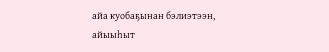айа куобаҕынан бэлиэтээн, айыыһыт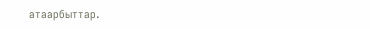атаарбыттар.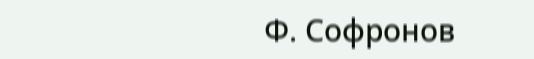Ф. Софронов